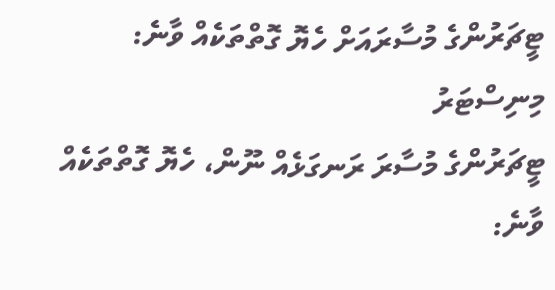ޓީޗަރުންގެ މުސާރައަށް ހެޔޮ ގޮތްތަކެއް ވާނެ: މިނިސްޓަރު
ޓީޗަރުންގެ މުސާރަ ރަނގަޅެއް ނޫން، ހެޔޮ ގޮތްތަކެއް ވާނެ: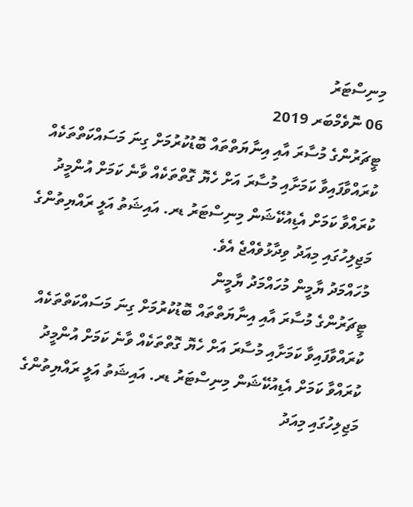މިނިސްޓަރު
06 ނޮވެމްބަރ 2019
ޓީޗަރުންގެ މުސާރަ އާއި އިނާޔަތްތައް ބޮޑުކުރުމަށް ގިނަ މަސައްކަތްތަކެއް ކުރައްވާފައިވާ ކަމަށާއި މުސާރަ އަށް ހެޔޮ ގޮތްތަކެއް ވާނެ ކަމަށް އުންމީދު ކުރައްވާ ކަމަށް އެޑިއުކޭޝަން މިނިސްޓަރު ޑރ. އައިޝަތު އަލީ ރައްޔިތުންގެ މަޖިލިހުގައި މިއަދު ވިދާޅުވެއްޖެ އެވެ.
މުހައްމަދު ޔާމީން މުހައްމަދު ޔާމީން
ޓީޗަރުންގެ މުސާރަ އާއި އިނާޔަތްތައް ބޮޑުކުރުމަށް ގިނަ މަސައްކަތްތަކެއް ކުރައްވާފައިވާ ކަމަށާއި މުސާރަ އަށް ހެޔޮ ގޮތްތަކެއް ވާނެ ކަމަށް އުންމީދު ކުރައްވާ ކަމަށް އެޑިއުކޭޝަން މިނިސްޓަރު ޑރ. އައިޝަތު އަލީ ރައްޔިތުންގެ މަޖިލިހުގައި މިއަދު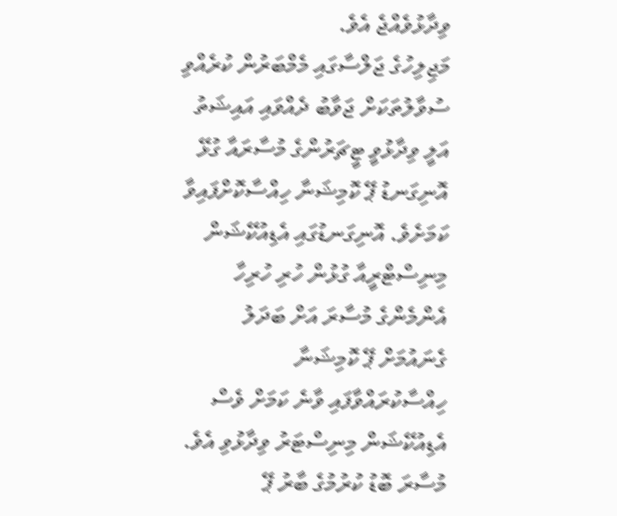ވިދާޅުވެއްޖެ އެވެ.
މަޖިލިހުގެ ޖަލްސާގައި މެމްބަރުން ކުރެއްވި ސުވާލުތަކަށް ޖަވާބު ދެއްވައި އައިޝަތު އަލީ ވިދާޅުވީ ޓީޗަރުންގެ މުސާރައާ ގުޅޭ އޮނިގަނޑު ޕޭ ކޮމިޝަނާ ހިއްސާކޮށްފައިވާ ކަމަށެވެ. އޮނިގަނޑުގައި އެޑިއުކޭޝަން މިނިސްޓްރީއާ ގުޅުން ހުރި ހުރިހާ އެންމެންގެ މުސާރަ އަށް ބަދަލު ގެނައުމަށް ޕޭ ކޮމިޝަނާ ހިއްސާކުރައްވާފައި ވާނެ ކަމަށް ވެސް އެޑިއުކޭޝަން މިނިސްޓަރު ވިދާޅުވި އެވެ.
މުސާރަ ބޮޑު ކުރުމުގެ ބާރު ޕޭ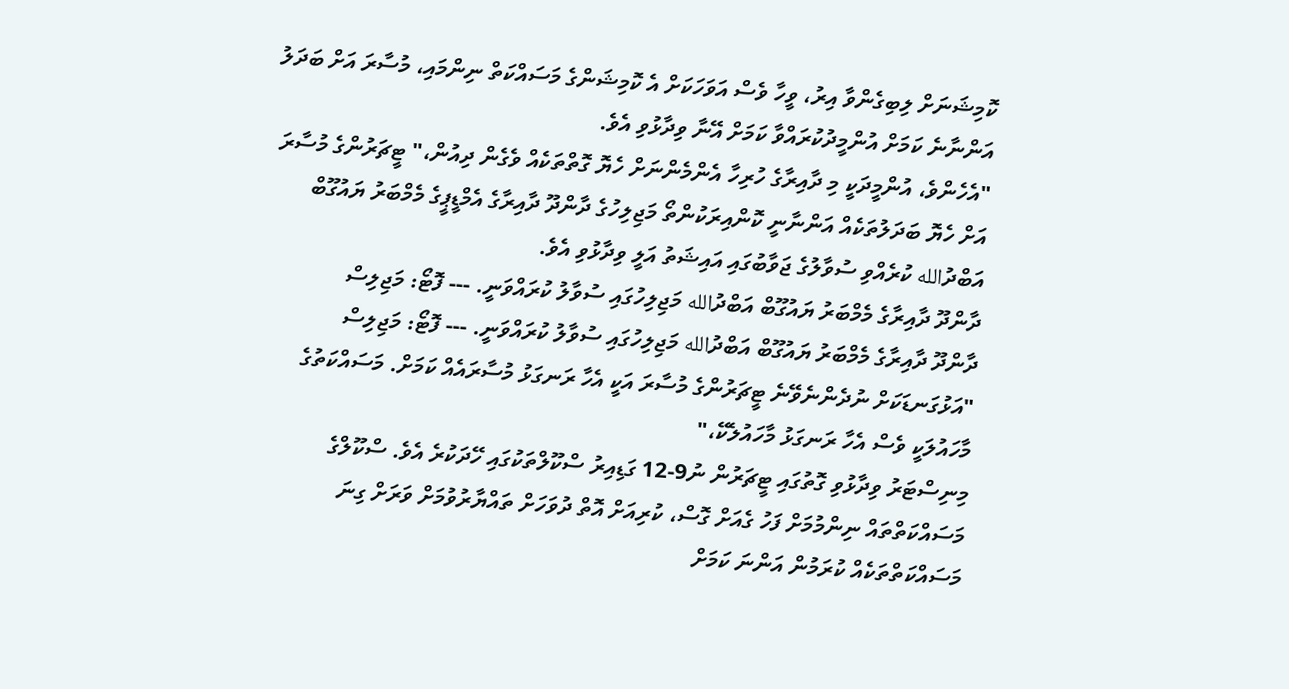ކޮމިޝަނަށް ލިބިގެންވާ އިރު، ވީހާ ވެސް އަވަހަކަށް އެ ކޮމިޝަންގެ މަސައްކަތް ނިންމައި، މުސާރަ އަށް ބަދަލު އަންނާނެ ކަމަށް އުންމީދުކުރައްވާ ކަމަށް އޭނާ ވިދާޅުވި އެވެ.
"އެހެންވެ، އުންމީދަކީ މި ދާއިރާގެ ހުރިހާ އެންމެންނަށް ހެޔޮ ގޮތްތަކެއް ވެގެން ދިއުން،" ޓީޗަރުންގެ މުސާރަ އަށް ހެޔޮ ބަދަލުތަކެއް އަންނާނީ ކޮންއިރަކުންތޯ މަޖިލިހުގެ ދާންދޫ ދާއިރާގެ އެމްޑީޕީގެ މެމްބަރު ޔައުގޫބް އަބްދުالله ކުރެއްވި ސުވާލުގެ ޖަވާބުގައި އައިޝަތު އަލީ ވިދާޅުވި އެވެ.
ދާންދޫ ދާއިރާގެ މެމްބަރު ޔައުގޫބް އަބްދުالله މަޖިލިހުގައި ސުވާލު ކުރައްވަނީ. --- ފޮޓޯ: މަޖިލިސް
ދާންދޫ ދާއިރާގެ މެމްބަރު ޔައުގޫބް އަބްދުالله މަޖިލިހުގައި ސުވާލު ކުރައްވަނީ. --- ފޮޓޯ: މަޖިލިސް
"އަޅުގަނޑަކަށް ނުދެންނެވޭނެ ޓީޗަރުންގެ މުސާރަ އަކީ އެހާ ރަނގަޅު މުސާރައެއް ކަމަށް. މަސައްކަތުގެ މާހައުލަކީ ވެސް އެހާ ރަނގަޅު މާހައުލެކޭ،"
މިނިސްޓަރު ވިދާޅުވި ގޮތުގައި ޓީޗަރުން ނު9-12 ގަޑިއިރު ސްކޫލްތަކުގައި ހޭދަކުރެ އެވެ. ސްކޫލްގެ މަސައްކަތްތައް ނިންމުމަށް ފަހު ގެއަށް ގޮސް، ކުރިއަށް އޮތް ދުވަހަށް ތައްޔާރުވުމަށް ވަރަށް ގިނަ މަސައްކަތްތަކެއް ކުރަމުން އަންނަ ކަމަށް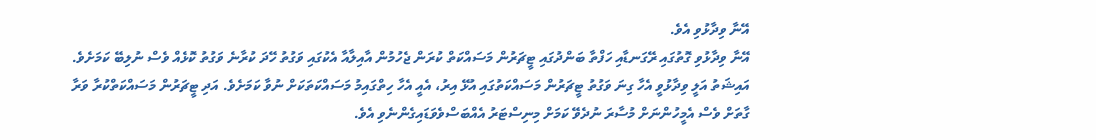އޭނާ ވިދާޅުވި އެވެ.
އޭނާ ވިދާޅުވި ގޮތުގައި ރޭގަނޑާއި ހަފްތާ ބަންދުގައި ޓީޗަރުން މަސައްކަތް ކުރަން ޖެހުމުން އާއިލާއާ އެކުގައި ވަގުތު ހޭދަ ކުރާނެ ވަގުތު ކޮޅެއް ވެސް ނުލިބޭ ކަމަށެވެ.
އައިޝަތު އަލީ ވިދާޅުވީ އެހާ ގިނަ ވަގުތު ޓީޗަރުން މަސައްކަތުގައި އުޅޭ އިރު، އެއީ އެހާ ހިތްގައިމު މަސައްކަތަކަށް ނުވާ ކަމަށެވެ. އަދި ޓީޗަރުން މަސައްކަތްކުރާ ވަރާ ގާތަށް ވެސް އެމީހުންނަށް މުސާރަ ނުދެވޭ ކަމަށް މިނިސްޓަރު އެއްބަސްވެވަޑައިގެންނެވި އެވެ.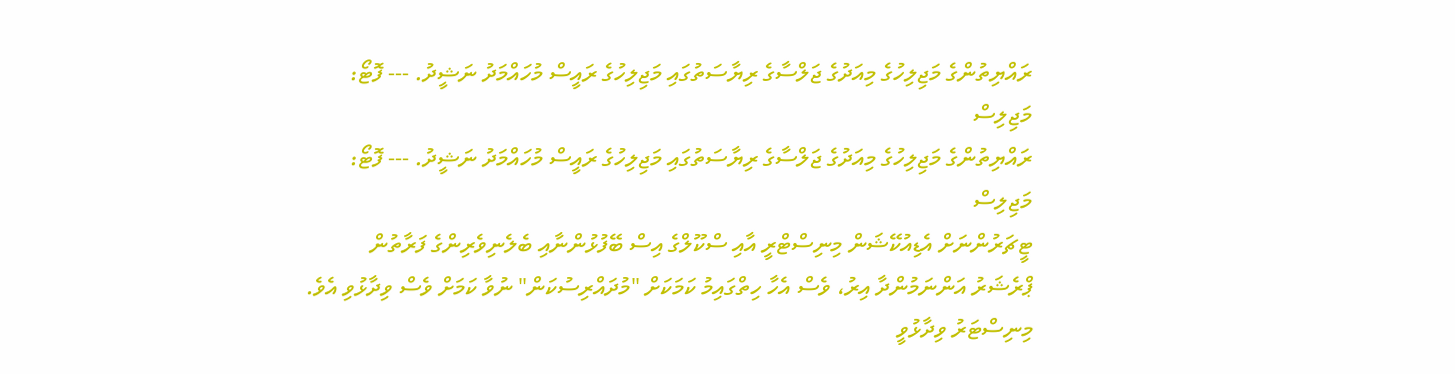ރައްޔިތުންގެ މަޖިލިހުގެ މިއަދުގެ ޖަލްސާގެ ރިޔާސަތުގައި މަޖިލިހުގެ ރައީސް މުހައްމަދު ނަޝީދު. --- ފޮޓޯ: މަޖިލިސް
ރައްޔިތުންގެ މަޖިލިހުގެ މިއަދުގެ ޖަލްސާގެ ރިޔާސަތުގައި މަޖިލިހުގެ ރައީސް މުހައްމަދު ނަޝީދު. --- ފޮޓޯ: މަޖިލިސް
ޓީޗަރުންނަށް އެޑިއުކޭޝަން މިނިސްޓްރީ އާއި ސްކޫލްގެ އިސް ބޭފުޅުންނާއި ބެލެނިވެރިންގެ ފަރާތުން ޕްރެޝަރު އަންނަމުންދާ އިރު، ވެސް އެހާ ހިތްގައިމު ކަމަކަށް "މުދައްރިސުކަން" ނުވާ ކަމަށް ވެސް ވިދާޅުވި އެވެ.
މިނިސްޓަރު ވިދާޅުވީ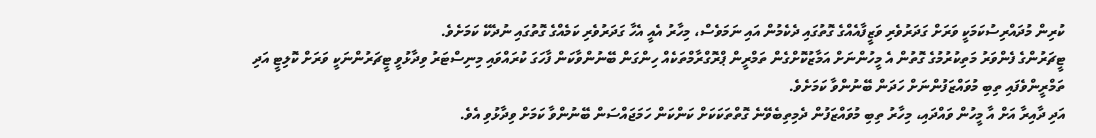ކުރިން މުދައްރިސުކަމަކީ ވަރަށް ގަދަރުވެރި ވަޒީފާއެއްގެ ގޮތުގައި ދެކެމުން އައި ނަމަވެސް، މިހާރު އެއީ އެހާ ގަދަރުވެރި ކަމެއްގެ ގޮތުގައި ނުދެކޭ ކަމަށެވެ.
ޓީޗަރުންގެ ފެންވަރު މަތިކުރުމުގެ ގޮތުން އެ މީހުންނަށް އަމާޒުކޮށްގެން ތަމްރީން ޕްރޮގްރާމްތަކެއް ހިންގަން ބޭނުންވާކަން ފާހަގަ ކުރައްވައި މިނިސްޓަރު ވިދާޅުވީ ޓީޗަރުންނަކީ ވަރަށް ކޮލިޓީ އަދި ތަމްރީންވެފައި ތިބި މުވައްޒަފުންނަށް ހަދަން ބޭނުންވާ ކަމަށެވެ.
އަދި ދާއިރާ އަށް އާ މީހުން ވައްދައި، މިހާރު ތިބި މުވައްޒަފުން ދެމިތިބެވޭނެ ގޮތްތަކަކަށް ކަންކަން ހަމަޖައްސަން ބޭނުންވާ ކަމަށް ވިދާޅުވި އެވެ.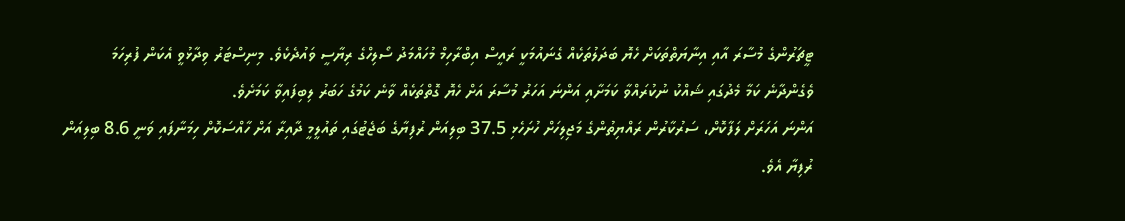ޓީޗަރުންގެ މުސާރަ އާއި އިނާޔަތްތަކަށް ހެޔޮ ބަދަލުތަކެއް ގެނައުމަކީ ރައީސް އިބްރާހިމް މުހައްމަދު ސޯލިހްގެ ރިޔާސީ ވައުދެކެވެ. މިނިސްޓަރު ވިދާޅުވީ އެކަން ފުރިހަމަ ވެގެންދާނެ ކަމާ މެދުގައި ޝައްކު ނުކުރައްވާ ކަމަށާއި އަންނަ އަހަރު މުސާރަ އަށް ހެޔޮ ގޮތްތަކެއް ވާނެ ކަމުގެ ހަބަރު ލިބިފައިވާ ކަމަށެވެ.
އަންނަ އަހަރަށް ލަފާކޮށް، ސަރުކާރުން ރައްޔިތުންގެ މަޖިލިހަށް ހުށަހެޅި 37.5 ބިލިއަން ރުފިޔާގެ ބަޖެޓުގައި ތައުލީމީ ދާއިރާ އަށް ހާއްސަކޮށް ހިމަނާފައި ވަނީ 8.6 ބިލިއަން ރުފިޔާ އެވެ.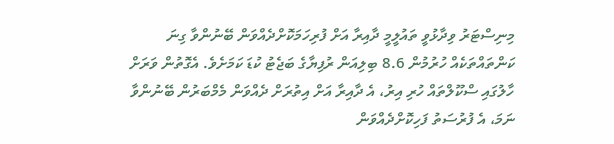މިނިސްޓަރު ވިދާޅުވީ ތައުލީމީ ދާއިރާ އަށް ފުރިހަމަކޮށްދެއްވަން ބޭނުންވާ ގިނަ ކަންތައްތަކެއް ހުރުމުން 8.6 ބިލިއަން ރުފިޔާގެ ބަޖެޓު ކުޑަ ކަމަށެވެ. އެގޮތުން ވަރަށް ހާލުގައި ސްކޫލްތައް ހުރި އިރު، އެ ދާއިރާ އަށް އިތުރަށް ދެއްވަން މެމްބަރުން ބޭނުންވާ ނަމަ، އެ ފުރުސަތު ފަހިކޮށްދެއްވަން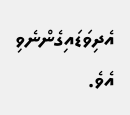އެދިވަޑައިގެންނެވި އެވެ.